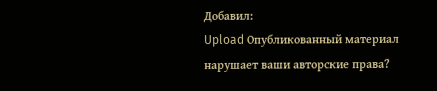Добавил:
Upload Опубликованный материал нарушает ваши авторские права?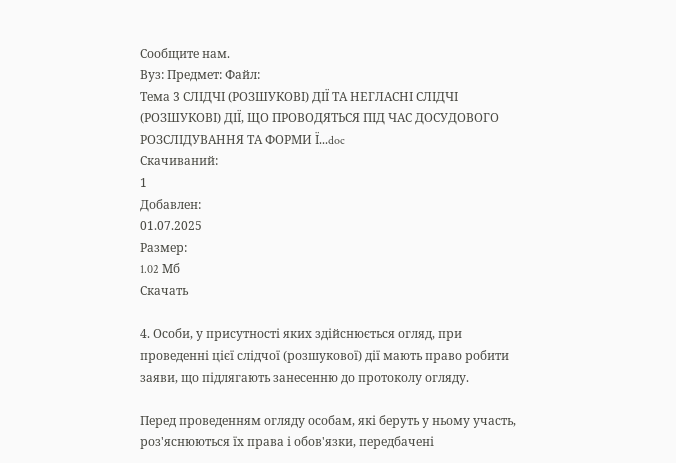Сообщите нам.
Вуз: Предмет: Файл:
Тема 3 СЛІДЧІ (РОЗШУКОВІ) ДІЇ ТА НЕГЛАСНІ СЛІДЧІ (РОЗШУКОВІ) ДІЇ, ЩО ПРОВОДЯТЬСЯ ПІД ЧАС ДОСУДОВОГО РОЗСЛІДУВАННЯ ТА ФОРМИ Ї...doc
Скачиваний:
1
Добавлен:
01.07.2025
Размер:
1.02 Mб
Скачать

4. Особи, у присутності яких здійснюється огляд, при проведенні цієї слідчої (розшукової) дії мають право робити заяви, що підлягають занесенню до протоколу огляду.

Перед проведенням огляду особам, які беруть у ньому участь, роз'яснюються їх права і обов'язки, передбачені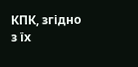КПК, згідно з їх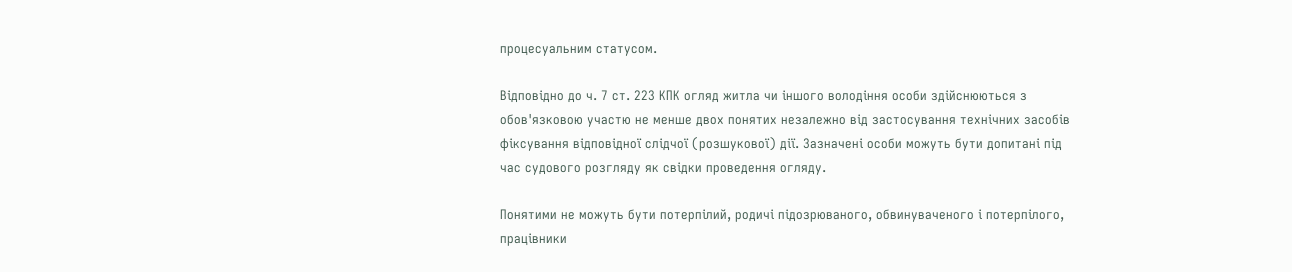процесуальним статусом.

Відповідно до ч. 7 ст. 223 КПК огляд житла чи іншого володіння особи здійснюються з обов'язковою участю не менше двох понятих незалежно від застосування технічних засобів фіксування відповідної слідчої (розшукової) дії. Зазначені особи можуть бути допитані під час судового розгляду як свідки проведення огляду.

Понятими не можуть бути потерпілий, родичі підозрюваного, обвинуваченого і потерпілого, працівники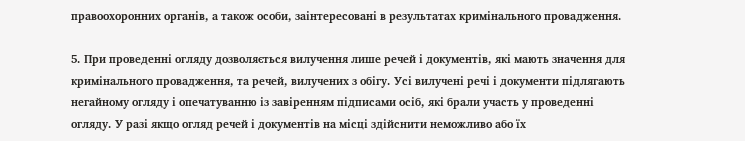правоохоронних органів, а також особи, заінтересовані в результатах кримінального провадження.

5. При проведенні огляду дозволяється вилучення лише речей і документів, які мають значення для кримінального провадження, та речей, вилучених з обігу. Усі вилучені речі і документи підлягають негайному огляду і опечатуванню із завіренням підписами осіб, які брали участь у проведенні огляду. У разі якщо огляд речей і документів на місці здійснити неможливо або їх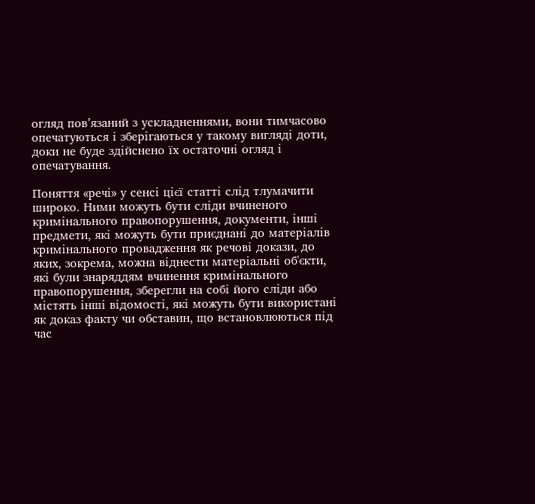огляд пов’язаний з ускладненнями, вони тимчасово опечатуються і зберігаються у такому вигляді доти, доки не буде здійснено їх остаточні огляд і опечатування.

Поняття «речі» у сенсі цієї статті слід тлумачити широко. Ними можуть бути сліди вчиненого кримінального правопорушення, документи, інші предмети, які можуть бути приєднані до матеріалів кримінального провадження як речові докази, до яких, зокрема, можна віднести матеріальні об'єкти, які були знаряддям вчинення кримінального правопорушення, зберегли на собі його сліди або містять інші відомості, які можуть бути використані як доказ факту чи обставин, що встановлюються під час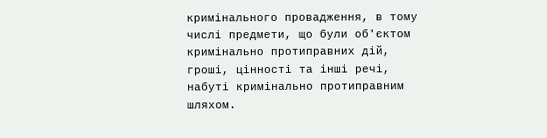кримінального провадження, в тому числі предмети, що були об'єктом кримінально протиправних дій, гроші, цінності та інші речі, набуті кримінально протиправним шляхом.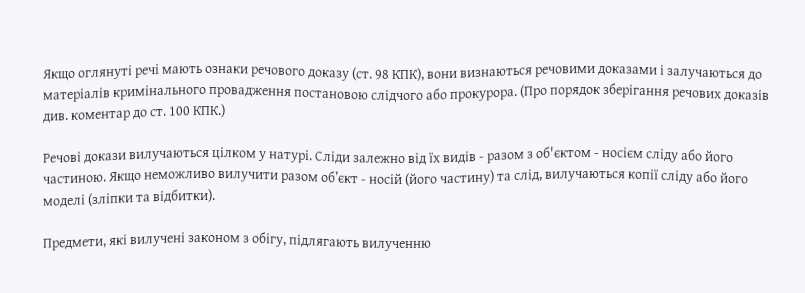Якщо оглянуті речі мають ознаки речового доказу (ст. 98 КПК), вони визнаються речовими доказами і залучаються до матеріалів кримінального провадження постановою слідчого або прокурора. (Про порядок зберігання речових доказів див. коментар до ст. 100 КПК.)

Речові докази вилучаються цілком у натурі. Сліди залежно від їх видів - разом з об'єктом - носієм сліду або його частиною. Якщо неможливо вилучити разом об’єкт - носій (його частину) та слід, вилучаються копії сліду або його моделі (зліпки та відбитки).

Предмети, які вилучені законом з обігу, підлягають вилученню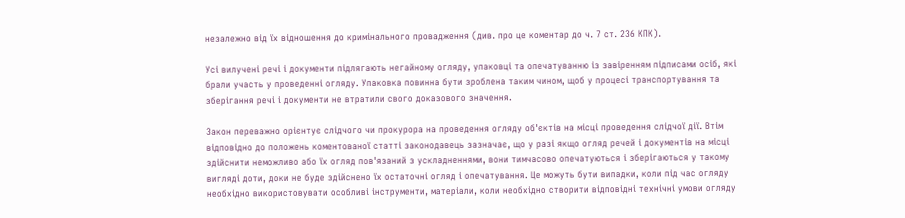незалежно від їх відношення до кримінального провадження (див. про це коментар до ч. 7 ст. 236 КПК).

Усі вилучені речі і документи підлягають негайному огляду, упаковці та опечатуванню із завіренням підписами осіб, які брали участь у проведенні огляду. Упаковка повинна бути зроблена таким чином, щоб у процесі транспортування та зберігання речі і документи не втратили свого доказового значення.

Закон переважно орієнтує слідчого чи прокурора на проведення огляду об'єктів на місці проведення слідчої дії. Втім відповідно до положень коментованої статті законодавець зазначає, що у разі якщо огляд речей і документів на місці здійснити неможливо або їх огляд пов'язаний з ускладненнями, вони тимчасово опечатуються і зберігаються у такому вигляді доти, доки не буде здійснено їх остаточні огляд і опечатування. Це можуть бути випадки, коли під час огляду необхідно використовувати особливі інструменти, матеріали, коли необхідно створити відповідні технічні умови огляду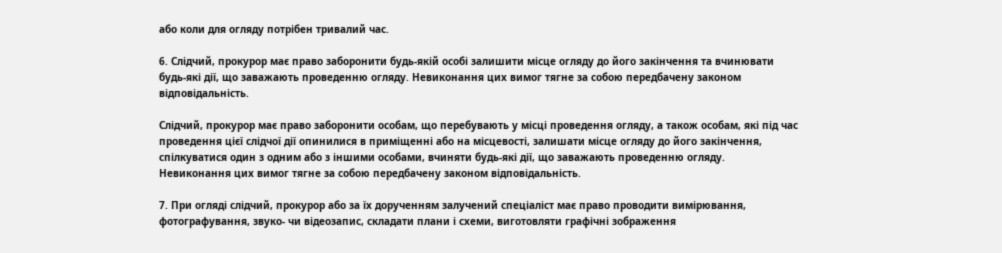або коли для огляду потрібен тривалий час.

6. Слідчий, прокурор має право заборонити будь-якій особі залишити місце огляду до його закінчення та вчинювати будь-які дії, що заважають проведенню огляду. Невиконання цих вимог тягне за собою передбачену законом відповідальність.

Слідчий, прокурор має право заборонити особам, що перебувають у місці проведення огляду, а також особам, які під час проведення цієї слідчої дії опинилися в приміщенні або на місцевості, залишати місце огляду до його закінчення, спілкуватися один з одним або з іншими особами, вчиняти будь-які дії, що заважають проведенню огляду. Невиконання цих вимог тягне за собою передбачену законом відповідальність.

7. При огляді слідчий, прокурор або за їх дорученням залучений спеціаліст має право проводити вимірювання, фотографування, звуко- чи відеозапис, складати плани і схеми, виготовляти графічні зображення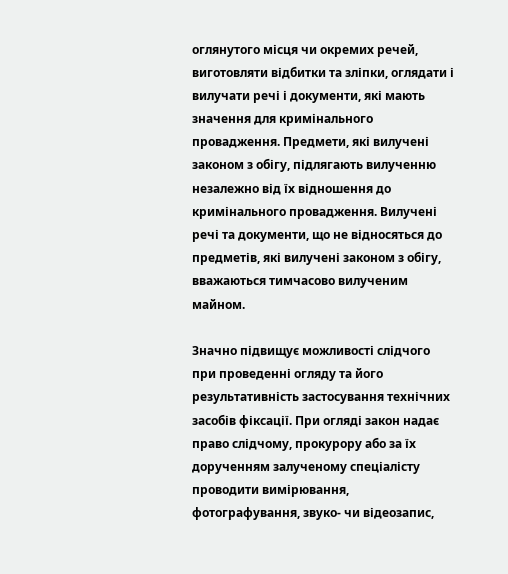оглянутого місця чи окремих речей, виготовляти відбитки та зліпки, оглядати і вилучати речі і документи, які мають значення для кримінального провадження. Предмети, які вилучені законом з обігу, підлягають вилученню незалежно від їх відношення до кримінального провадження. Вилучені речі та документи, що не відносяться до предметів, які вилучені законом з обігу, вважаються тимчасово вилученим майном.

Значно підвищує можливості слідчого при проведенні огляду та його результативність застосування технічних засобів фіксації. При огляді закон надає право слідчому, прокурору або за їх дорученням залученому спеціалісту проводити вимірювання, фотографування, звуко- чи відеозапис,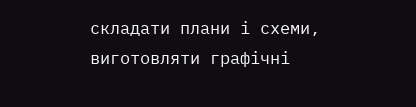складати плани і схеми, виготовляти графічні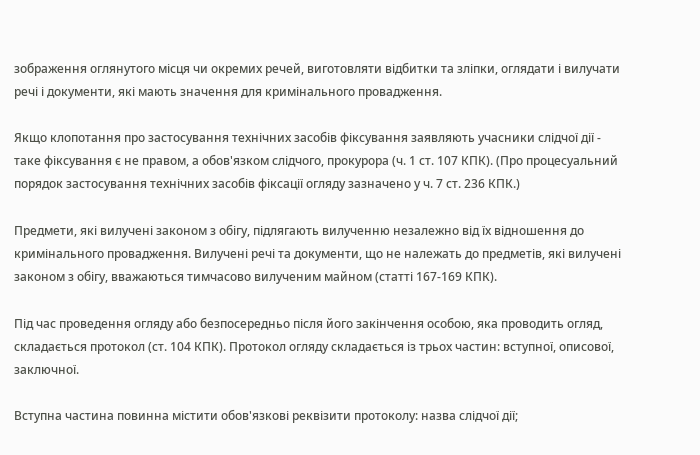зображення оглянутого місця чи окремих речей, виготовляти відбитки та зліпки, оглядати і вилучати речі і документи, які мають значення для кримінального провадження.

Якщо клопотання про застосування технічних засобів фіксування заявляють учасники слідчої дії - таке фіксування є не правом, а обов'язком слідчого, прокурора (ч. 1 ст. 107 КПК). (Про процесуальний порядок застосування технічних засобів фіксації огляду зазначено у ч. 7 ст. 236 КПК.)

Предмети, які вилучені законом з обігу, підлягають вилученню незалежно від їх відношення до кримінального провадження. Вилучені речі та документи, що не належать до предметів, які вилучені законом з обігу, вважаються тимчасово вилученим майном (статті 167-169 КПК).

Під час проведення огляду або безпосередньо після його закінчення особою, яка проводить огляд, складається протокол (ст. 104 КПК). Протокол огляду складається із трьох частин: вступної, описової, заключної.

Вступна частина повинна містити обов'язкові реквізити протоколу: назва слідчої дії;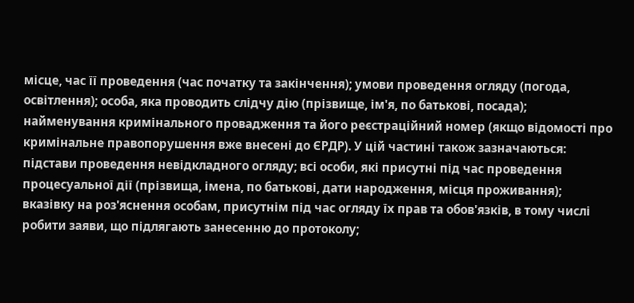місце, час її проведення (час початку та закінчення); умови проведення огляду (погода, освітлення); особа, яка проводить слідчу дію (прізвище, ім'я, по батькові, посада); найменування кримінального провадження та його реєстраційний номер (якщо відомості про кримінальне правопорушення вже внесені до ЄРДР). У цій частині також зазначаються: підстави проведення невідкладного огляду; всі особи, які присутні під час проведення процесуальної дії (прізвища, імена, по батькові, дати народження, місця проживання); вказівку на роз'яснення особам, присутнім під час огляду їх прав та обов'язків, в тому числі робити заяви, що підлягають занесенню до протоколу;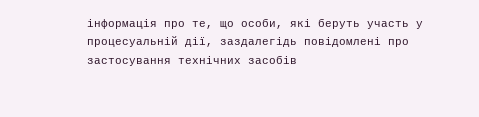інформація про те, що особи, які беруть участь у процесуальній дії, заздалегідь повідомлені про застосування технічних засобів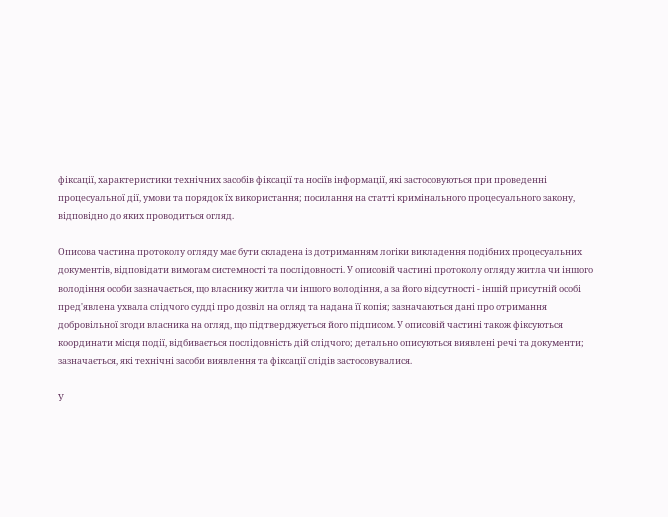фіксації, характеристики технічних засобів фіксації та носіїв інформації, які застосовуються при проведенні процесуальної дії, умови та порядок їх використання; посилання на статті кримінального процесуального закону, відповідно до яких проводиться огляд.

Описова частина протоколу огляду має бути складена із дотриманням логіки викладення подібних процесуальних документів, відповідати вимогам системності та послідовності. У описовій частині протоколу огляду житла чи іншого володіння особи зазначається, що власнику житла чи іншого володіння, а за його відсутності - іншій присутній особі пред'явлена ухвала слідчого судді про дозвіл на огляд та надана її копія; зазначаються дані про отримання добровільної згоди власника на огляд, що підтверджується його підписом. У описовій частині також фіксуються координати місця події, відбивається послідовність дій слідчого; детально описуються виявлені речі та документи; зазначається, які технічні засоби виявлення та фіксації слідів застосовувалися.

У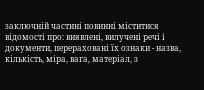заключній частині повинні міститися відомості про: виявлені, вилучені речі і документи, перераховані їх ознаки - назва, кількість, міра, вага, матеріал, з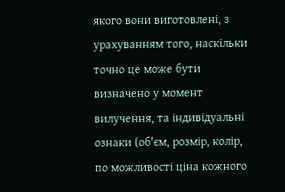якого вони виготовлені, з урахуванням того, наскільки точно це може бути визначено у момент вилучення, та індивідуальні ознаки (об'єм, розмір, колір, по можливості ціна кожного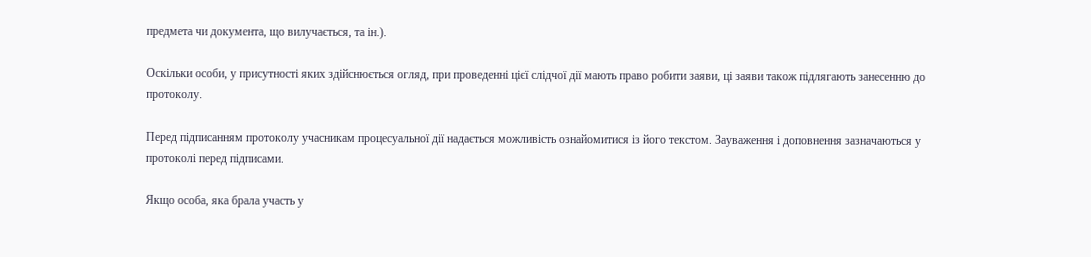предмета чи документа, що вилучається, та ін.).

Оскільки особи, у присутності яких здійснюється огляд, при проведенні цієї слідчої дії мають право робити заяви, ці заяви також підлягають занесенню до протоколу.

Перед підписанням протоколу учасникам процесуальної дії надається можливість ознайомитися із його текстом. Зауваження і доповнення зазначаються у протоколі перед підписами.

Якщо особа, яка брала участь у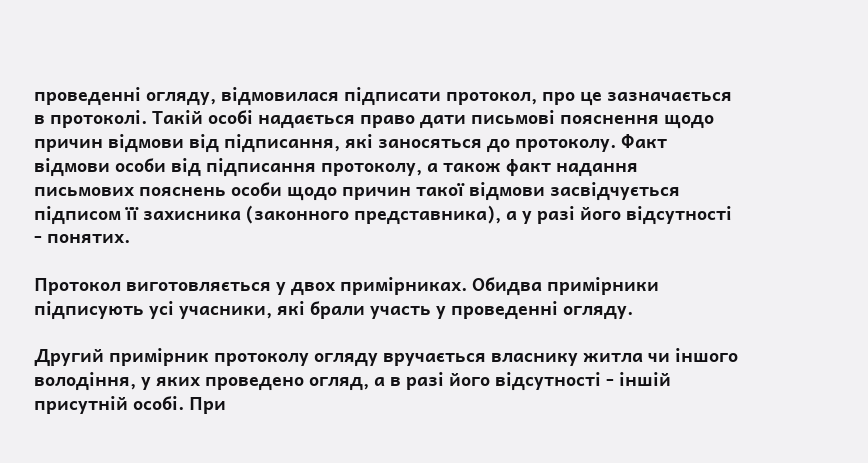проведенні огляду, відмовилася підписати протокол, про це зазначається в протоколі. Такій особі надається право дати письмові пояснення щодо причин відмови від підписання, які заносяться до протоколу. Факт відмови особи від підписання протоколу, а також факт надання письмових пояснень особи щодо причин такої відмови засвідчується підписом її захисника (законного представника), а у разі його відсутності - понятих.

Протокол виготовляється у двох примірниках. Обидва примірники підписують усі учасники, які брали участь у проведенні огляду.

Другий примірник протоколу огляду вручається власнику житла чи іншого володіння, у яких проведено огляд, а в разі його відсутності - іншій присутній особі. При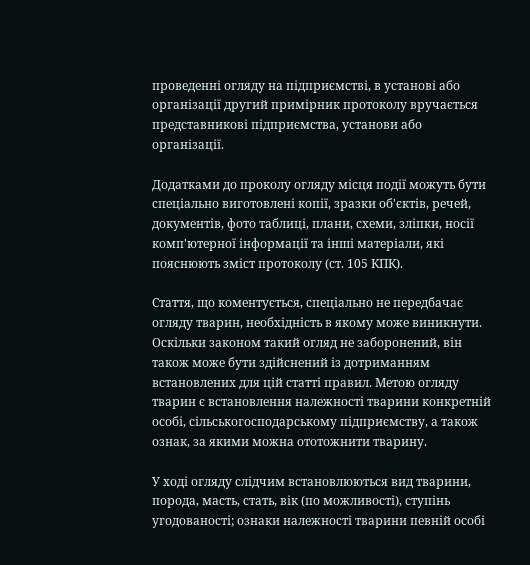проведенні огляду на підприємстві, в установі або організації другий примірник протоколу вручається представникові підприємства, установи або організації.

Додатками до проколу огляду місця події можуть бути спеціально виготовлені копії, зразки об'єктів, речей, документів, фото таблиці, плани, схеми, зліпки, носії комп'ютерної інформації та інші матеріали, які пояснюють зміст протоколу (ст. 105 КПК).

Стаття, що коментується, спеціально не передбачає огляду тварин, необхідність в якому може виникнути. Оскільки законом такий огляд не заборонений, він також може бути здійснений із дотриманням встановлених для цій статті правил. Метою огляду тварин є встановлення належності тварини конкретній особі, сільськогосподарському підприємству, а також ознак, за якими можна ототожнити тварину.

У ході огляду слідчим встановлюються вид тварини, порода, масть, стать, вік (по можливості), ступінь угодованості; ознаки належності тварини певній особі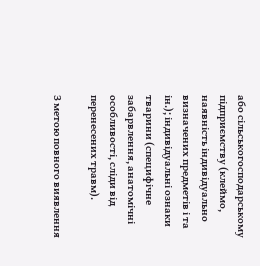або сільськогосподарському підприємству (клеймо, наявність індивідуально визначених предметів і та ін.); індивідуальні ознаки тварини (специфічне забарвлення, анатомічні особливості, сліди від перенесених травм).

З метою повного виявлення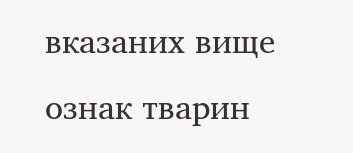вказаних вище ознак тварин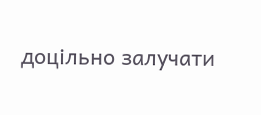доцільно залучати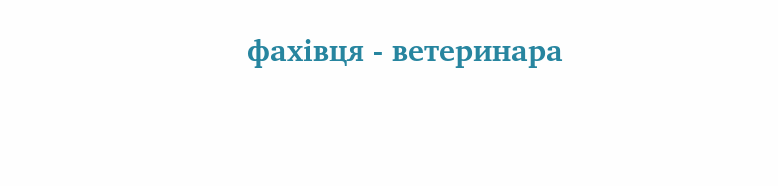фахівця - ветеринара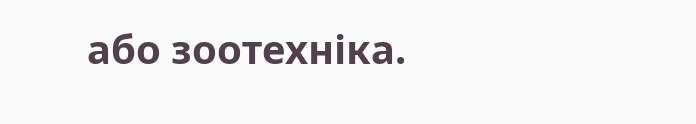або зоотехніка.